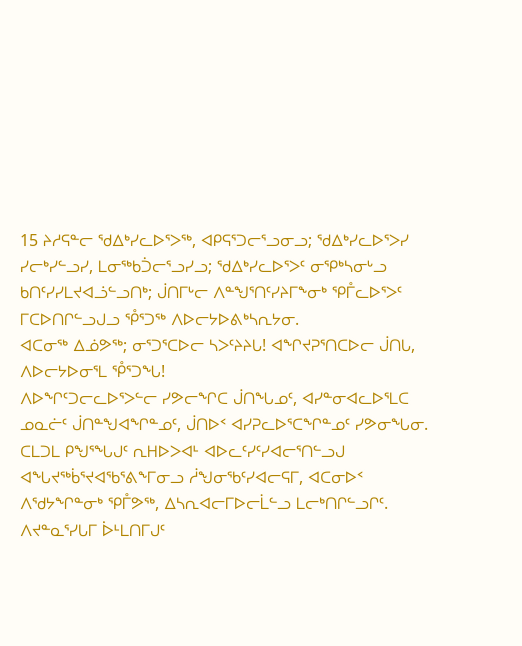15 ᔨᓱᕋᓐᓕ ᖁᐃᒃᓯᓚᐅᕐᐳᖅ, ᐊᑭᕋᕐᑐᓕᕐᓗᓂᓗ; ᖁᐃᒃᓯᓚᐅᕐᐳᓯ ᓯᓕᒃᓯᓪᓗᓯ, ᒪᓂᖅᑲᑑᓕᕐᓗᓯᓗ; ᖁᐃᒃᓯᓚᐅᕐᐳᑦ ᓂᕿᒃᓴᓂᒡᓗ ᑲᑎᑦᓯᓯᒪᔪᐊᓘᓪᓗᑎᒃ; ᒎᑎᒥᒡᓕ ᐱᓐᖑᕐᑎᑦᓯᔨᒥᖕᓂᒃ ᕿᒤᓚᐅᕐᐳᑦ ᒥᑕᐅᑎᒋᓪᓗᒍᓗ ᕾᕐᑐᖅ ᐱᐅᓕᔭᐅᕕᒃᓴᕆᔭᓂ.
ᐊᑕᓂᖅ ᐃᓅᕗᖅ; ᓂᕐᑐᕐᑕᐅᓕ ᓴᐳᑦᔨᔨᒐ! ᐊᖏᔪᕈᕐᑎᑕᐅᓕ ᒎᑎᒐ, ᐱᐅᓕᔭᐅᓂᕐᒪ ᕾᕐᑐᖓ!
ᐱᐅᖏᑦᑐᓕᓚᐅᕐᐳᓪᓕ ᓯᕗᓕᖏᑕ ᒎᑎᖓᓄᑦ, ᐊᓯᓐᓂᐊᓚᐅᕐᒪᑕ ᓄᓇᓖᑦ ᒎᑎᓐᖑᐊᖏᓐᓄᑦ, ᒎᑎᐅᑉ ᐊᓯᕈᓚᐅᕐᑕᖏᓐᓄᑦ ᓯᕗᓂᖓᓂ.
ᑕᒪᑐᒪ ᑭᖑᕐᖓᒍᑦ ᕆᕼᐅᐳᐊᒻ ᐊᐅᓚᑦᓯᑦᓯᐊᓕᕐᑎᓪᓗᒍ ᐊᖓᔪᖅᑳᕐᔪᐊᖃᕐᕕᖕᒥᓂᓗ ᓲᖑᓂᖃᑦᓯᐊᓕᕋᒥ, ᐊᑕᓂᐅᑉ ᐱᖁᔭᖏᓐᓂᒃ ᕿᒤᕗᖅ, ᐃᓴᕆᐊᓕᒥᐅᓕᒫᓪᓗ ᒪᓕᒃᑎᒋᓪᓗᒋᑦ.
ᐱᔪᓐᓇᕐᓯᒐᒥ ᐆᒻᒪᑎᒥᒍᑦ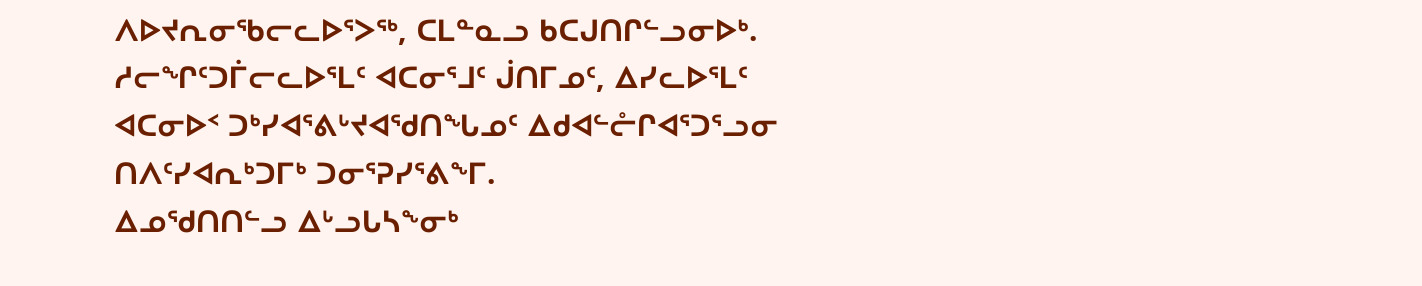ᐱᐅᔪᕆᓂᖃᓕᓚᐅᕐᐳᖅ, ᑕᒪᓐᓇᓗ ᑲᑕᒍᑎᒋᓪᓗᓂᐅᒃ. ᓱᓕᖏᑦᑐᒦᓕᓚᐅᕐᒪᑦ ᐊᑕᓂᕐᒧᑦ ᒎᑎᒥᓄᑦ, ᐃᓯᓚᐅᕐᒪᑦ ᐊᑕᓂᐅᑉ ᑐᒃᓯᐊᕐᕕᒡᔪᐊᖁᑎᖓᓄᑦ ᐃᑯᐊᓪᓔᒋᐊᕐᑐᕐᓗᓂ ᑎᐱᑦᓯᐊᕆᒃᑐᒥᒃ ᑐᓂᕐᕈᓯᕐᕕᖕᒥ.
ᐃᓄᖁᑎᑎᓪᓗ ᐃᒡᓗᒐᓴᖕᓂᒃ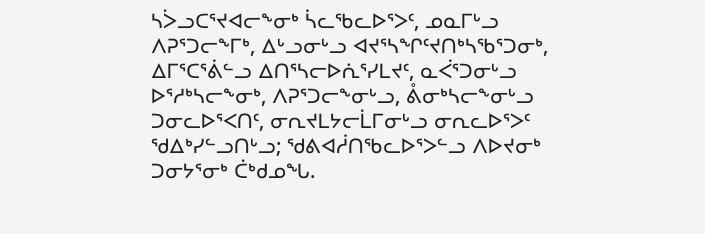ᓴᐴᓗᑕᕐᔪᐊᓕᖕᓂᒃ ᓵᓚᖃᓚᐅᕐᐳᑦ, ᓄᓇᒥᒡᓗ ᐱᕈᕐᑐᓕᖕᒥᒃ, ᐃᒡᓗᓂᒡᓗ ᐊᔪᕐᓴᖏᑦᔪᑎᒃᓴᖃᕐᑐᓂᒃ, ᐃᒥᕐᑕᕐᕖᓪᓗ ᐃᑎᕐᓴᓕᐅᕇᕐᓯᒪᔪᑦ, ᓇᐹᕐᑐᓂᒡᓗ ᐅᕐᓱᒃᓴᓕᖕᓂᒃ, ᐱᕈᕐᑐᓕᖕᓂᒡᓗ, ᕔᓂᒃᓴᓕᖕᓂᒡᓗ ᑐᓂᓚᐅᕐᐸᑎᑦ, ᓂᕆᔪᒪᔭᓕᒫᒥᓂᒡᓗ ᓂᕆᓚᐅᕐᐳᑦ ᖁᐃᒃᓯᓪᓗᑎᒡᓗ; ᖁᕕᐊᓲᑎᖃᓚᐅᕐᐳᓪᓗ ᐱᐅᔪᓂᒃ ᑐᓂᔭᕐᓂᒃ ᑖᒃᑯᓄᖓ.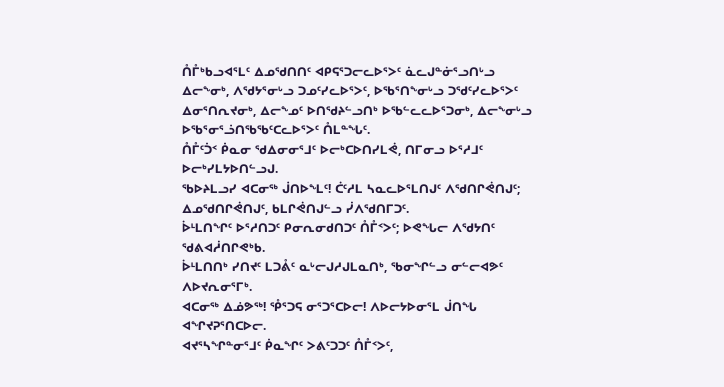ᑍᒤᒃᑲᓗᐊᕐᒪᑦ ᐃᓄᖁᑎᑎᑦ ᐊᑭᕋᕐᑐᓕᓚᐅᕐᐳᑦ ᓈᓚᒍᓐᓃᕐᓗᑎᒡᓗ ᐃᓕᖕᓂᒃ, ᐱᖁᔭᕐᓂᒡᓗ ᑐᓄᑦᓯᓚᐅᕐᐳᑦ, ᐅᖃᕐᑎᖕᓂᒡᓗ ᑐᖁᑦᓯᓚᐅᕐᐳᑦ ᐃᓂᕐᑎᕆᔪᓂᒃ, ᐃᓕᖕᓄᑦ ᐅᑎᖁᔨᓪᓗᑎᒃ ᐅᖃᓪᓚᓚᐅᕐᑐᓂᒃ, ᐃᓕᖕᓂᒡᓗ ᐅᖃᕐᓂᕐᓘᑎᖃᖃᑦᑕᓚᐅᕐᐳᑦ ᑍᒪᓐᖓᑦ.
ᑍᒤᑦᑑᑉ ᑮᓇᓂ ᖁᐃᓂᓂᕐᒧᑦ ᐅᓕᒃᑕᐅᑎᓯᒪᕚ, ᑎᒥᓂᓗ ᐅᕐᓱᒧᑦ ᐅᓕᒃᓯᒪᔭᐅᑎᓪᓗᒍ.
ᖃᐅᔨᒪᓗᓯ ᐊᑕᓂᖅ ᒎᑎᐅᖕᒪᑦ! ᑖᑦᓱᒪ ᓴᓇᓚᐅᕐᒪᑎᒍᑦ ᐱᖁᑎᒋᕚᑎᒍᑦ; ᐃᓄᖁᑎᒋᕚᑎᒍᑦ, ᑲᒪᒋᕚᑎᒍᓪᓗ ᓰᐱᖁᑎᒥᑐᑦ.
ᐆᒻᒪᑎᖏᑦ ᐅᕐᓱᑎᑐᑦ ᑭᓂᕆᓂᑯᑎᑐᑦ ᑍᒤᑉᐳᑦ; ᐅᕙᖓᓕ ᐱᖁᔭᑎᑦ ᖁᕕᐊᓲᑎᒋᕙᒃᑲ.
ᐆᒻᒪᑎᑎᒃ ᓯᑎᔪᑦ ᒪᑐᕔᑦ ᓇᒡᓕᒍᓱᒍᒪᓇᑎᒃ, ᖃᓂᖏᓪᓗ ᓂᓪᓕᐊᕗᑦ ᐱᐅᔪᕆᓂᕐᒥᒃ.
ᐊᑕᓂᖅ ᐃᓅᕗᖅ! ᕾᕐᑐᕋ ᓂᕐᑐᕐᑕᐅᓕ! ᐱᐅᓕᔭᐅᓂᕐᒪ ᒎᑎᖓ ᐊᖏᔪᕈᕐᑎᑕᐅᓕ.
ᐊᔪᕐᓴᖏᓐᓂᕐᒧᑦ ᑮᓇᖏᑦ ᐳᕕᑦᑐᑐᑦ ᑍᒤᑉᐳᑦ,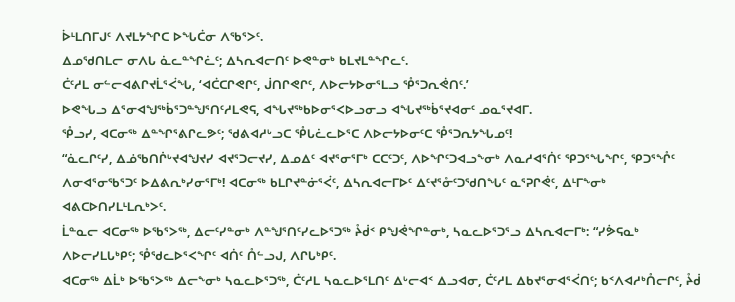ᐆᒻᒪᑎᒥᒍᑦ ᐱᔪᒪᔭᖏᑕ ᐅᖓᑖᓂ ᐱᖃᕐᐳᑦ.
ᐃᓄᖁᑎᒪᓕ ᓂᐱᒐ ᓈᓚᓐᖏᓛᑦ; ᐃᓴᕆᐊᓕᑎᑦ ᐅᕙᓐᓂᒃ ᑲᒪᔪᒪᓐᖏᓚᑦ.
ᑖᑦᓱᒪ ᓂᓪᓕᐊᕕᒋᔪᒫᕐᐹᖓ, ‘ᐊᑖᑕᒋᕙᒋᑦ, ᒎᑎᒋᕙᒋᑦ, ᐱᐅᓕᔭᐅᓂᕐᒪᓗ ᕾᕐᑐᕆᕚᑎᑦ.’
ᐅᕙᖓᓗ ᐃᕐᓂᐊᖑᖅᑳᕐᑐᓐᖑᕐᑎᑦᓱᒪᕙᕋ, ᐊᖓᔪᖅᑲᐅᓂᕐᐸᐅᓗᓂᓗ ᐊᖓᔪᖅᑳᕐᔪᐊᓂᑦ ᓄᓇᕐᔪᐊᒥ.
ᕾᓗᓯ, ᐊᑕᓂᖅ ᐃᓐᖏᕐᕕᒋᓚᕗᑦ; ᖁᕕᐊᓱᒡᓗᑕ ᕾᒐᓛᓚᐅᕐᑕ ᐱᐅᓕᔭᐅᓂᑦᑕ ᕾᕐᑐᕆᔭᖓᓄᑦ!
“ᓈᓚᒋᑦᓯ, ᐃᓅᖃᑎᒌᒡᔪᐊᖑᔪᓯ ᐊᔪᕐᑐᓕᔪᓯ, ᐃᓄᐃᑦ ᐊᔪᕐᓂᕐᒥᒃ ᑕᑕᑦᑐᑦ, ᐱᐅᖏᑦᑐᐊᓗᖕᓂᒃ ᐱᓇᓱᐊᕐᑏᑦ ᕿᑐᕐᖓᖏᑦ, ᕿᑐᕐᖎᑦ ᐱᓂᐊᕐᓂᖃᕐᑐᑦ ᐅᐃᕕᕆᒃᓯᓂᕐᒥᒃ! ᐊᑕᓂᖅ ᑲᒪᒋᔪᓐᓃᕐᐹᑦ, ᐃᓴᕆᐊᓕᒥᐅᑦ ᐃᑦᔪᕐᓁᑦᑐᖁᑎᖓᑦ ᓇᕐᕈᒋᕚᑦ, ᐃᒻᒥᖕᓂᒃ ᐊᕕᑕᐅᑎᓯᒪᒻᒪᕆᒃᐳᑦ.
ᒫᓐᓇᓕ ᐊᑕᓂᖅ ᐅᖃᕐᐳᖅ, ᐃᓕᑦᓯᓐᓂᒃ ᐱᓐᖑᕐᑎᑦᓯᓚᐅᕐᑐᖅ ᔧᑰᑉ ᑭᖑᕚᖏᓐᓂᒃ, ᓴᓇᓚᐅᕐᑐᕐᓗ ᐃᓴᕆᐊᓕᒥᒃ: “ᓯᕘᕋᓇᒃ ᐱᐅᓕᓯᒪᒐᒃᑭᑦ; ᕾᖁᓚᐅᕐᐸᖏᑦ ᐊᑏᑦ ᑍᓪᓗᒍ, ᐱᒋᒐᒃᑭᑦ.
ᐊᑕᓂᖅ ᐃᒫᒃ ᐅᖃᕐᐳᖅ ᐃᓕᖕᓂᒃ ᓴᓇᓚᐅᕐᑐᖅ, ᑖᑦᓱᒪ ᓴᓇᓚᐅᕐᒪᑎᑦ ᐃᒡᓕᐊᑉ ᐃᓗᐊᓂ, ᑖᑦᓱᒪ ᐃᑲᔪᕐᓂᐊᕐᐹᑎᑦ; ᑲᑉᐱᐊᓱᒃᑍᓕᒋᑦ, ᔧᑰ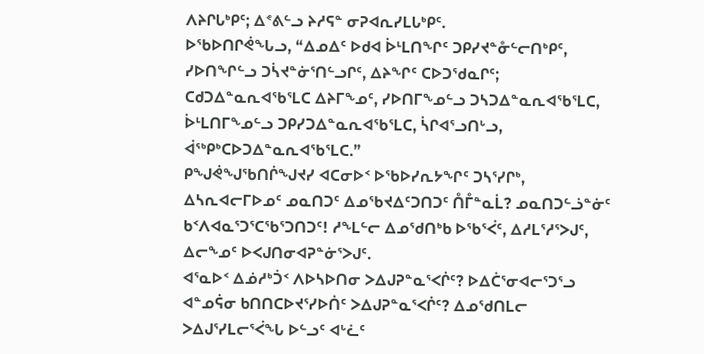ᐱᔨᒋᒐᒃᑭᑦ; ᐃᕝᕕᓪᓗ ᔨᓱᕋᓐ ᓂᕈᐊᕆᓯᒪᒐᒃᑭᑦ.
ᐅᖃᐅᑎᒋᕚᖓᓗ, “ᐃᓄᐃᑦ ᐅᑯᐊ ᐆᒻᒪᑎᖏᑦ ᑐᑭᓯᔪᓐᓁᓪᓕᑎᒃᑭᑦ, ᓯᐅᑎᖏᓪᓗ ᑐᓵᔪᓐᓃᕐᑎᓪᓗᒋᑦ, ᐃᔨᖏᑦ ᑕᐅᑐᖁᓇᒋᑦ; ᑕᑯᑐᐃᓐᓇᕆᐊᖃᕐᒪᑕ ᐃᔨᒥᖕᓄᑦ, ᓯᐅᑎᒥᖕᓄᓪᓗ ᑐᓴᑐᐃᓐᓇᕆᐊᖃᕐᒪᑕ, ᐆᒻᒪᑎᒥᖕᓄᓪᓗ ᑐᑭᓯᑐᐃᓐᓇᕆᐊᖃᕐᒪᑕ, ᓵᒋᐊᕐᓗᑎᒡᓗ, ᐋᖅᑭᒃᑕᐅᑐᐃᓐᓇᕆᐊᖃᕐᒪᑕ.”
ᑭᖑᕚᖑᖃᑎᒌᖑᔪᓯ ᐊᑕᓂᐅᑉ ᐅᖃᐅᓯᕆᔭᖏᑦ ᑐᓴᕐᓯᒋᒃ, ᐃᓴᕆᐊᓕᒥᐅᓄᑦ ᓄᓇᑎᑐᑦ ᐃᓄᖃᔪᐃᑦᑐᑎᑐᑦ ᑍᒤᓐᓇᒫ? ᓄᓇᑎᑐᓪᓘᓐᓃᑦ ᑲᑉᐱᐊᓇᕐᑐᕐᑕᖃᕐᑐᑎᑐᑦ! ᓱᖕᒪᓪᓕ ᐃᓄᖁᑎᒃᑲ ᐅᖃᕐᐹᑦ, ᐃᓱᒪᕐᓱᕐᐳᒍᑦ, ᐃᓕᖕᓄᑦ ᐅᐸᒍᑎᓂᐊᕈᓐᓃᕐᐳᒍᑦ.
ᐊᕐᓇᐅᑉ ᐃᓅᓱᒃᑑᑉ ᐱᐅᓴᐅᑎᓂ ᐳᐃᒍᕈᓐᓇᕐᐸᒌᑦ? ᐅᐃᑖᕐᓂᐊᓕᕐᑐᕐᓗ ᐊᓐᓄᕌᓂ ᑲᑎᑎᑕᐅᔪᕐᓯᐅᑏᑦ ᐳᐃᒍᕈᓐᓇᕐᐸᒌᑦ? ᐃᓄᖁᑎᒪᓕ ᐳᐃᒍᕐᓯᒪᓕᕐᐹᖓ ᐅᓪᓗᑦ ᐊᒡᓛᑦ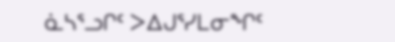ᓈᓴᕐᓗᒋᑦ ᐳᐃᒍᕐᓯᒪᓂᖏᑦ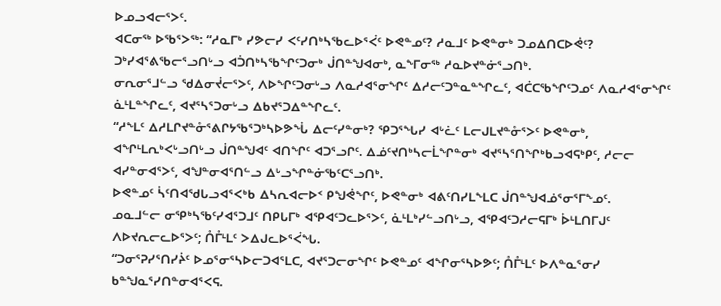ᐅᓄᓗᐊᓕᕐᐳᑦ.
ᐊᑕᓂᖅ ᐅᖃᕐᐳᖅ: “ᓱᓇᒥᒃ ᓯᕗᓕᓯ ᐸᑦᓯᑎᒃᓴᖃᓚᐅᕐᐹᑦ ᐅᕙᓐᓄᑦ? ᓱᓇᒧᑦ ᐅᕙᓐᓂᒃ ᑐᓄᐃᑎᑕᐅᕚᑦ? ᑐᒃᓯᐊᕐᕕᖃᓕᕐᓗᑎᒡᓗ ᐊᑑᑎᒃᓴᖃᖏᑦᑐᓂᒃ ᒎᑎᓐᖑᐊᓂᒃ, ᓇᖕᒥᓂᖅ ᓱᓇᐅᔪᓐᓃᕐᓗᑎᒃ.
ᓂᕆᓂᕐᒧᓪᓗ ᖁᐃᓂᔫᓕᕐᐳᑦ, ᐱᐅᖏᑦᑐᓂᒡᓗ ᐱᓇᓱᐊᕐᓂᖏᑦ ᐃᓱᓕᑦᑐᓐᓇᓐᖏᓚᑦ, ᐊᑖᑕᖃᖏᑦᑐᓄᑦ ᐱᓇᓱᐊᕐᓂᖏᑦ ᓈᒻᒪᓐᖏᓚᑦ, ᐊᔪᕐᓴᕐᑐᓂᒡᓗ ᐃᑲᔪᕐᑐᐃᓐᖏᓚᑦ.
“ᓱᖕᒪᑦ ᐃᓱᒪᒋᔪᓐᓁᕐᕕᒋᔭᖃᕐᑐᒃᓴᐅᕗᖔ ᐃᓕᑦᓯᓐᓂᒃ? ᕿᑐᕐᖓᓯ ᐊᒡᓛᑦ ᒪᓕᒍᒪᔪᓐᓁᕐᐳᑦ ᐅᕙᓐᓂᒃ, ᐊᖏᒻᒪᕆᒃᐸᒡᓗᑎᒡᓗ ᒎᑎᓐᖑᐊᑦ ᐊᑎᖏᑦ ᐊᑐᕐᓗᒋᑦ. ᐃᓅᑦᔪᑎᒃᓴᓕᒫᖏᓐᓂᒃ ᐊᔪᕐᓴᕐᑎᖏᒃᑲᓗᐊᕋᒃᑭᑦ, ᓱᓕᓕ ᐊᓯᓐᓂᐊᕐᐳᑦ, ᐊᖑᓐᓂᐊᕐᑎᓪᓗ ᐃᒡᓗᖏᓐᓃᖃᑦᑕᕐᓗᑎᒃ.
ᐅᕙᓐᓄᑦ ᓵᑦᑎᐊᖁᒐᓗᐊᕐᐸᒃᑲ ᐃᓴᕆᐊᓕᐅᑉ ᑭᖑᕚᖏᑦ, ᐅᕙᓐᓂᒃ ᐊᕕᑦᑎᓯᒪᖕᒪᑕ ᒎᑎᓐᖑᐊᓅᕐᓂᕐᒥᖕᓄᑦ.
ᓄᓇᒧᓪᓕ ᓂᕿᒃᓴᖃᑦᓯᐊᕐᑐᒧᑦ ᑎᑭᒐᒥᒃ ᐊᕿᐊᑦᑐᓚᐅᕐᐳᑦ, ᓈᒻᒪᒃᓯᓪᓗᑎᒡᓗ, ᐊᕿᐊᑦᑐᓱᓕᕋᒥᒃ ᐆᒻᒪᑎᒥᒍᑦ ᐱᐅᔪᕆᓕᓚᐅᕐᐳᑦ; ᑍᒤᒻᒪᑦ ᐳᐃᒍᓚᐅᕐᐹᖓ.
“ᑐᓂᕐᕈᓯᕐᑎᓯᔩᑦ ᐅᓄᕐᓂᕐᓴᐅᓕᑐᐊᕐᒪᑕ, ᐊᔪᕐᑐᓕᓂᖏᑦ ᐅᕙᓐᓄᑦ ᐊᖏᓂᕐᓴᐅᕗᑦ; ᑍᒤᒻᒪᑦ ᐅᐱᓐᓇᕐᓂᓯ ᑲᓐᖑᓇᕐᓯᑎᓐᓂᐊᕐᐸᕋ.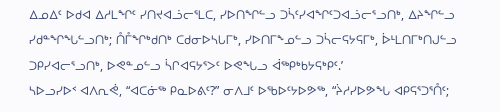ᐃᓄᐃᑦ ᐅᑯᐊ ᐃᓱᒪᖏᑦ ᓯᑎᔪᐊᓘᓕᕐᒪᑕ, ᓯᐅᑎᖏᓪᓗ ᑐᓵᑦᓯᐊᖏᑦᑐᐊᓘᓕᕐᓗᑎᒃ, ᐃᔨᖏᓪᓗ ᓯᑯᓐᖏᖓᓪᓗᑎᒃ; ᑍᒤᖏᒃᑯᑎᒃ ᑕᑯᓂᐅᓴᒐᒥᒃ, ᓯᐅᑎᒥᖕᓄᓪᓗ ᑐᓵᓕᕋᔭᕋᒥᒃ, ᐆᒻᒪᑎᒥᒃᑎᒍᓪᓗ ᑐᑭᓯᐊᓕᕐᓗᑎᒃ, ᐅᕙᓐᓄᓪᓗ ᓵᒋᐊᕋᔭᕐᐳᑦ ᐅᕙᖓᓗ ᐋᖅᑭᒃᑲᔭᕋᒃᑭᑦ.’
ᓴᐅᓗᓯᐅᑉ ᐊᐱᕆᕚ, “ᐊᑕᓃᖅ ᑭᓇᐅᕕᑦ?” ᓂᐱᒧᑦ ᐅᖃᐅᑦᔭᐅᕗᖅ, “ᔩᓱᓯᐅᕗᖓ ᐊᑭᕋᕐᑐᕐᑍᑦ;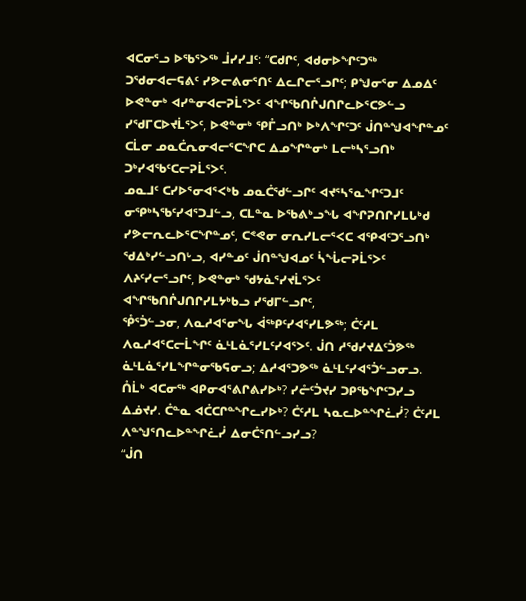ᐊᑕᓂᕐᓗ ᐅᖃᕐᐳᖅ ᒨᓯᓯᒧᑦ: “ᑕᑯᒋᑦ, ᐊᑯᓂᐅᖏᑦᑐᖅ ᑐᖁᓂᐊᓕᕋᕕᑦ ᓯᕗᓕᕕᓂᕐᑎᑦ ᐃᓚᒋᓕᕐᓗᒋᑦ; ᑭᖑᓂᕐᓂ ᐃᓄᐃᑦ ᐅᕙᓐᓂᒃ ᐊᓯᓐᓂᐊᓕᕈᒫᕐᐳᑦ ᐊᖏᖃᑎᒌᒍᑎᒋᓚᐅᕐᑕᕗᓪᓗ ᓯᖁᒥᑕᐅᔪᒫᕐᐳᑦ, ᐅᕙᓐᓂᒃ ᕿᒤᓗᑎᒃ ᐅᒃᐱᖏᑦᑐᑦ ᒎᑎᓐᖑᐊᖏᓐᓄᑦ ᑕᒫᓂ ᓄᓇᑖᕆᓂᐊᓕᕐᑕᖏᑕ ᐃᓄᖏᓐᓂᒃ ᒪᓕᒃᓴᕐᓗᑎᒃ ᑐᒃᓯᐊᖃᑦᑕᓕᕈᒫᕐᐳᑦ.
ᓄᓇᒧᑦ ᑕᓯᐅᕐᓂᐊᕐᐸᒃᑲ ᓄᓇᑖᖁᓪᓗᒋᑦ ᐊᔪᕐᓴᕐᓇᖏᑦᑐᒧᑦ ᓂᕿᒃᓴᖃᑦᓯᐊᕐᑐᒧᓪᓗ, ᑕᒪᓐᓇ ᐅᖃᕕᒃᓗᖓ ᐊᖏᕈᑎᒋᓯᒪᒐᒃᑯ ᓯᕗᓕᕆᓚᐅᕐᑕᖏᓐᓄᑦ, ᑕᕝᕙᓂ ᓂᕆᓯᒪᓕᕐᐸᑕ ᐊᕿᐊᑦᑐᕐᓗᑎᒃ ᖁᐃᒃᓯᓪᓗᑎᒡᓗ, ᐊᓯᓐᓄᑦ ᒎᑎᓐᖑᐊᓄᑦ ᓵᖔᓕᕈᒫᕐᐳᑦ ᐱᔨᑦᓯᓕᕐᓗᒋᑦ, ᐅᕙᓐᓂᒃ ᖁᔭᓈᕐᓯᔪᒫᕐᐳᑦ ᐊᖏᖃᑎᒌᒍᑎᒋᓯᒪᔭᒃᑲᓗ ᓯᖁᒥᓪᓗᒋᑦ,
ᕾᕐᑑᓪᓗᓂ, ᐱᓇᓱᐊᕐᓂᖓ ᐋᖅᑭᑦᓯᐊᕐᓯᒪᕗᖅ; ᑖᑦᓱᒪ ᐱᓇᓱᐊᕐᑕᓕᒫᖏᑦ ᓈᒻᒪᓈᕐᓯᒪᑦᓯᐊᕐᐳᑦ. ᒎᑎ ᓱᖁᓯᔪᐃᑦᑑᕗᖅ ᓈᒻᒪᓈᕐᓯᒪᖏᓐᓂᖃᕋᓂᓗ; ᐃᓱᐊᕐᑐᕗᖅ ᓈᒻᒪᑦᓯᐊᕐᑑᓪᓗᓂᓗ.
ᑍᒫᒃ ᐊᑕᓂᖅ ᐊᑭᓂᐊᕐᕕᒋᕕᓯᐅᒃ? ᓯᓔᑦᑑᔪᓯ ᑐᑭᖃᖏᑦᑐᓯᓗ ᐃᓅᔪᓯ. ᑖᓐᓇ ᐊᑖᑕᒋᓐᖏᓚᓯᐅᒃ? ᑖᑦᓱᒪ ᓴᓇᓚᐅᓐᖏᓛᓰ? ᑖᑦᓱᒪ ᐱᓐᖑᕐᑎᓚᐅᓐᖏᓛᓰ ᐃᓂᑖᕐᑎᓪᓗᓯᓗ?
“ᒎᑎ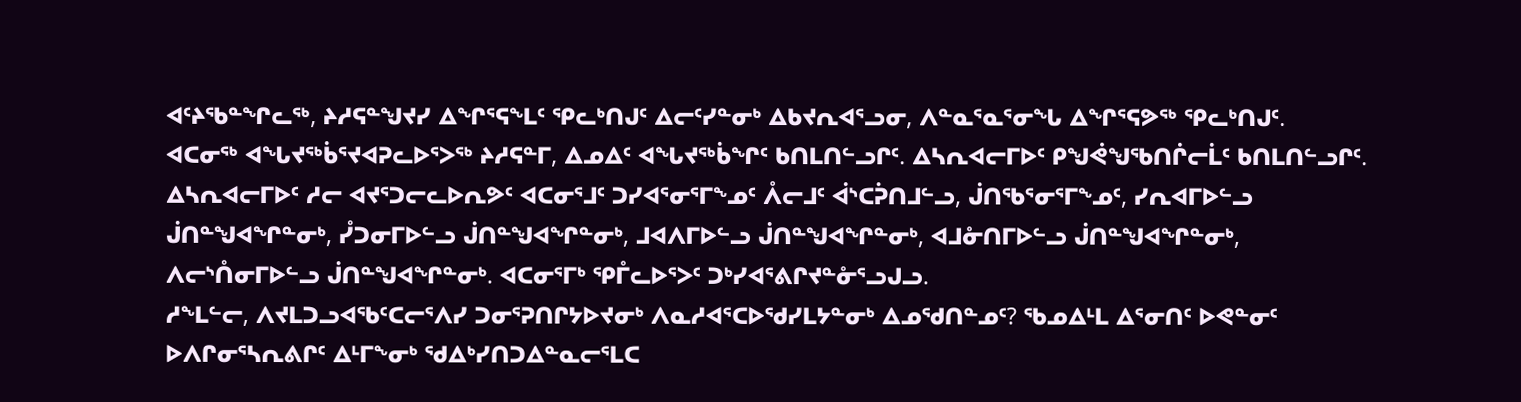ᐊᑦᔨᖃᓐᖏᓚᖅ, ᔨᓱᕋᓐᖑᔪᓯ ᐃᖏᕐᕋᖕᒪᑦ ᕿᓚᒃᑎᒍᑦ ᐃᓕᑦᓯᓐᓂᒃ ᐃᑲᔪᕆᐊᕐᓗᓂ, ᐱᓐᓇᕐᓇᕐᓂᖓ ᐃᖏᕐᕋᕗᖅ ᕿᓚᒃᑎᒍᑦ.
ᐊᑕᓂᖅ ᐊᖓᔪᖅᑳᕐᔪᐊᕈᓚᐅᕐᐳᖅ ᔨᓱᕋᓐᒥ, ᐃᓄᐃᑦ ᐊᖓᔪᖅᑳᖏᑦ ᑲᑎᒪᑎᓪᓗᒋᑦ. ᐃᓴᕆᐊᓕᒥᐅᑦ ᑭᖑᕚᖑᖃᑎᒌᓕᒫᑦ ᑲᑎᒪᑎᓪᓗᒋᑦ.
ᐃᓴᕆᐊᓕᒥᐅᑦ ᓱᓕ ᐊᔪᕐᑐᓕᓚᐅᕆᕗᑦ ᐊᑕᓂᕐᒧᑦ ᑐᓯᐊᕐᓂᕐᒥᖕᓄᑦ ᐰᓕᒧᑦ ᐋᔅᑕᕉᑎᒧᓪᓗ, ᒎᑎᖃᕐᓂᕐᒥᖕᓄᑦ, ᓯᕆᐊᒥᐅᓪᓗ ᒎᑎᓐᖑᐊᖏᓐᓂᒃ, ᓮᑐᓂᒥᐅᓪᓗ ᒎᑎᓐᖑᐊᖏᓐᓂᒃ, ᒧᐊᐱᒥᐅᓪᓗ ᒎᑎᓐᖑᐊᖏᓐᓂᒃ, ᐊᒧᓁᑎᒥᐅᓪᓗ ᒎᑎᓐᖑᐊᖏᓐᓂᒃ, ᐱᓕᔅᑍᓂᒥᐅᓪᓗ ᒎᑎᓐᖑᐊᖏᓐᓂᒃ. ᐊᑕᓂᕐᒥᒃ ᕿᒤᓚᐅᕐᐳᑦ ᑐᒃᓯᐊᕐᕕᒋᔪᓐᓁᕐᓗᒍᓗ.
ᓱᖕᒪᓪᓕ, ᐱᔪᒪᑐᓗᐊᖃᑦᑕᓕᕐᐱᓯ ᑐᓂᕐᕈᑎᒋᔭᐅᔪᓂᒃ ᐱᓇᓱᐊᕐᑕᐅᖁᓯᒪᔭᓐᓂᒃ ᐃᓄᖁᑎᓐᓄᑦ? ᖃᓄᐃᒻᒪ ᐃᕐᓂᑎᑦ ᐅᕙᓐᓂᑦ ᐅᐱᒋᓂᕐᓴᕆᕕᒋᑦ ᐃᒻᒥᖕᓂᒃ ᖁᐃᒃᓯᑎᑐᐃᓐᓇᓕᕐᒪᑕ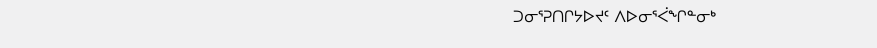ᑐᓂᕐᕈᑎᒋᔭᐅᔪᑦ ᐱᐅᓂᕐᐹᖏᓐᓂᒃ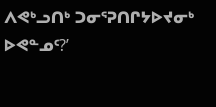ᐱᕙᒃᓗᑎᒃ ᑐᓂᕐᕈᑎᒋᔭᐅᔪᓂᒃ ᐅᕙᓐᓄᑦ?’